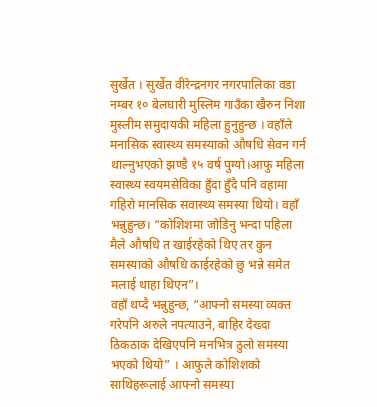सुर्खेत । सुर्खेत वीरेन्द्रनगर नगरपालिका वडा नम्बर १० बेलघारी मुस्लिम गाउँका खैरुन निशा मुस्लीम समुदायकी महिला हुनुहुन्छ । वहाँले मनासिक स्वास्थ्य समस्याको औषधि सेवन गर्न थाल्नुभएको झण्डै १५ वर्ष पुग्यो।आफु महिला स्वास्थ्य स्वयमसेविका हुँदा हुँदै पनि वहामा गहिरो मानसिक सवास्थ्य समस्या थियो। वहाँ भन्नुहुन्छ। “कोशिशमा जोडिनु भन्दा पहिला मैले औषधि त खाईरहेको थिए तर कुन समस्याको औषधि काईरहेको छु भन्ने समेत मलाई थाहा थिएन”।
वहाँ थप्दै भन्नुहुन्छ, “आफ्नो समस्या व्यक्त गरेपनि अरुले नपत्याउने, बाहिर देख्दा ठिकठाक देखिएपनि मनभित्र ठुलो समस्या भएको थियो” । आफुले कोशिशको साथिहरूलाई आफ्नो समस्या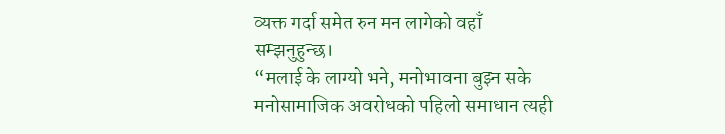व्यक्त गर्दा समेत रुन मन लागेको वहाँ सम्झनुहुन्छ।
“मलाई के लाग्यो भने, मनोभावना बुझ्न सके मनोसामाजिक अवरोधको पहिलो समाधान त्यही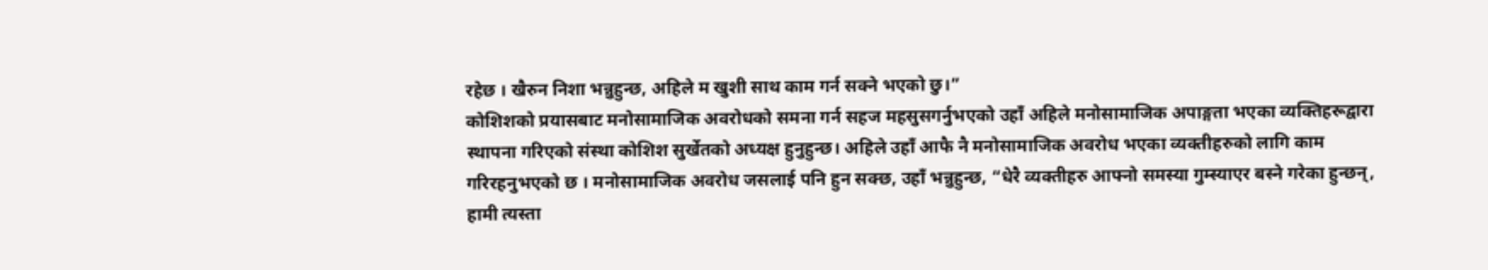रहेछ । खैरुन निशा भन्नुहुन्छ, अहिले म खुशी साथ काम गर्न सक्ने भएको छु।”
कोशिशको प्रयासबाट मनोसामाजिक अवरोधको समना गर्न सहज महसुसगर्नुभएको उहाँ अहिले मनोसामाजिक अपाङ्गता भएका व्यक्तिहरूद्वारा स्थापना गरिएको संस्था कोशिश सुर्खेतको अध्यक्ष हुनुहुन्छ। अहिले उहाँ आफै नै मनोसामाजिक अवरोध भएका व्यक्तीहरुको लागि काम गरिरहनुभएको छ । मनोसामाजिक अवरोध जसलाई पनि हुन सक्छ, उहाँ भन्नुहुन्छ, “धेरै व्यक्तीहरु आफ्नो समस्या गुम्स्याएर बस्ने गरेका हुन्छन्, हामी त्यस्ता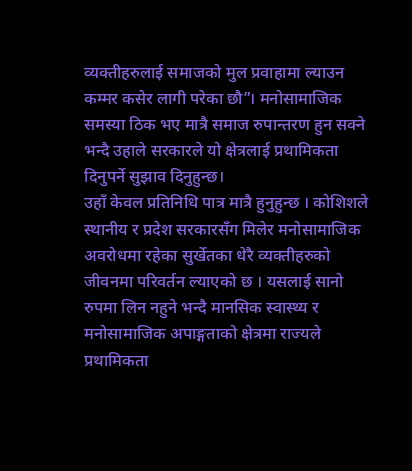व्यक्तीहरुलाई समाजको मुल प्रवाहामा ल्याउन कम्मर कसेर लागी परेका छौ”। मनोसामाजिक समस्या ठिक भए मात्रै समाज रुपान्तरण हुन सक्ने भन्दै उहाले सरकारले यो क्षेत्रलाई प्रथामिकता दिनुपर्ने सुझाव दिनुहुन्छ।
उहाँ केवल प्रतिनिधि पात्र मात्रै हुनुहुन्छ । कोशिशले स्थानीय र प्रदेश सरकारसँग मिलेर मनोसामाजिक अवरोधमा रहेका सुर्खेतका धेरै व्यक्तीहरुको जीवनमा परिवर्तन ल्याएको छ । यसलाई सानो रुपमा लिन नहुने भन्दै मानसिक स्वास्थ्य र मनोसामाजिक अपाङ्गताको क्षेत्रमा राज्यले प्रथामिकता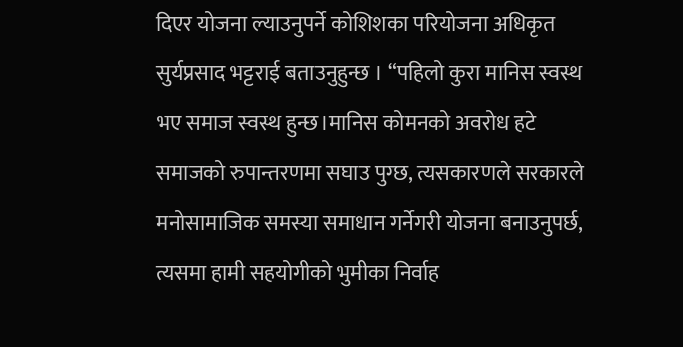दिएर योजना ल्याउनुपर्ने कोशिशका परियोजना अधिकृत सुर्यप्रसाद भट्टराई बताउनुहुन्छ । “पहिलो कुरा मानिस स्वस्थ भए समाज स्वस्थ हुन्छ।मानिस कोमनको अवरोध हटे समाजको रुपान्तरणमा सघाउ पुग्छ, त्यसकारणले सरकारले मनोसामाजिक समस्या समाधान गर्नेगरी योजना बनाउनुपर्छ, त्यसमा हामी सहयोगीको भुमीका निर्वाह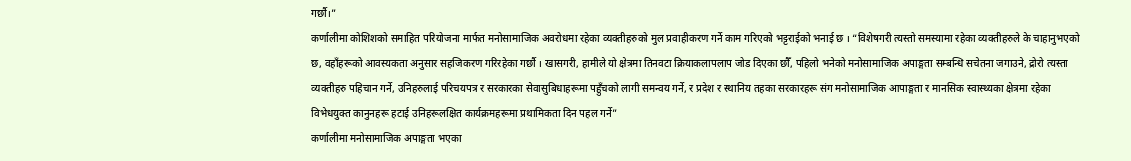गर्छौ।”
कर्णालीमा कोशिशको समाहित परियोजना मार्फत मनोसामाजिक अवरोधमा रहेका व्यक्तीहरुको मुल प्रवाहीकरण गर्ने काम गरिएको भट्टराईको भनाई छ । “विशेषगरी त्यस्तो समस्यामा रहेका व्यक्तीहरुले के चाहानुभएको छ, वहाँहरूको आवस्यकता अनुसार सहजिकरण गरिरहेका गर्छौ । खासगरी, हामीले यो क्षेत्रमा तिनवटा क्रियाकलापलाप जोड दिएका छौँ, पहिलो भनेको मनोसामाजिक अपाङ्गता सम्बन्धि सचेतना जगाउने, द्रोरो त्यस्ता व्यक्तीहरु पहिचान गर्ने, उनिहरुलाई परिचयपत्र र सरकारका सेवासुबिधाहरूमा पहुँचको लागी समन्वय गर्ने, र प्रदेश र स्थानिय तहका सरकारहरू संग मनोसामाजिक आपाङ्गता र मानसिक स्वास्थ्यका क्षेत्रमा रहेका विभेधयुक्त कानुनहरू हटाई उनिहरूलक्षित कार्यक्रमहरूमा प्रथामिकता दिन पहल गर्ने”
कर्णालीमा मनोसामाजिक अपाङ्गता भएका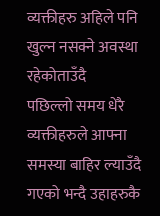व्यक्तीहरु अहिले पनि खुल्न नसक्ने अवस्था रहेकोताउँदै
पछिल्लो समय धेरै व्यक्तीहरुले आफ्ना समस्या बाहिर ल्याउँदै गएको भन्दै उहाहरुकै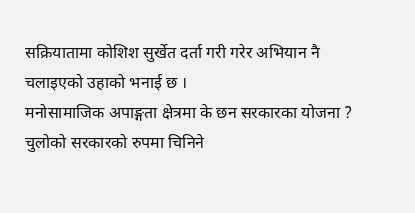सक्रियातामा कोशिश सुर्खेत दर्ता गरी गरेर अभियान नै चलाइएको उहाको भनाई छ ।
मनोसामाजिक अपाङ्गता क्षेत्रमा के छन सरकारका योजना ?
चुलोको सरकारको रुपमा चिनिने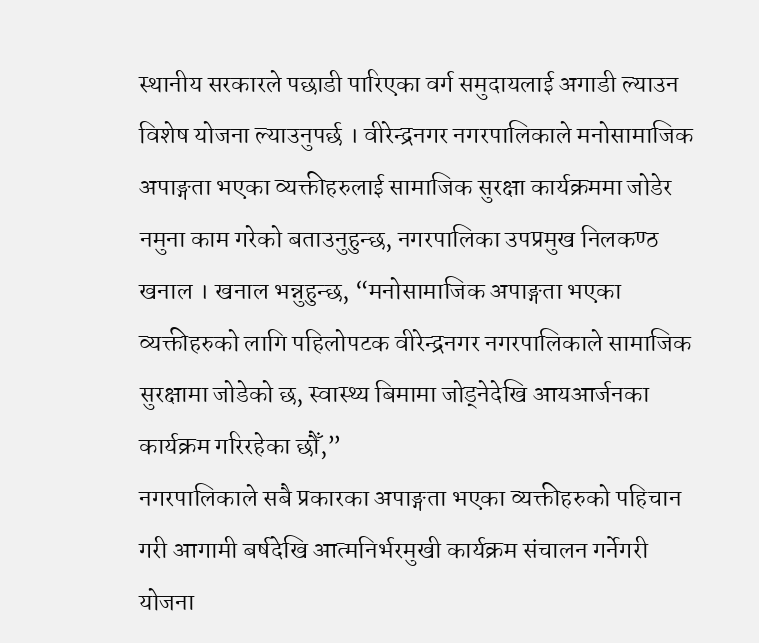स्थानीय सरकारले पछाडी पारिएका वर्ग समुदायलाई अगाडी ल्याउन विशेष योजना ल्याउनुपर्छ । वीरेन्द्रनगर नगरपालिकाले मनोसामाजिक अपाङ्गता भएका व्यक्तीहरुलाई सामाजिक सुरक्षा कार्यक्रममा जोडेर नमुना काम गरेको बताउनुहुन्छ, नगरपालिका उपप्रमुख निलकण्ठ खनाल । खनाल भन्नुहुन्छ, “मनोसामाजिक अपाङ्गता भएका व्यक्तीहरुको लागि पहिलोपटक वीरेन्द्रनगर नगरपालिकाले सामाजिक सुरक्षामा जोडेको छ, स्वास्थ्य बिमामा जोड्नेदेखि आयआर्जनका कार्यक्रम गरिरहेका छौँ,”
नगरपालिकाले सबै प्रकारका अपाङ्गता भएका व्यक्तीहरुको पहिचान गरी आगामी बर्षदेखि आत्मनिर्भरमुखी कार्यक्रम संचालन गर्नेगरी योजना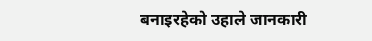बनाइरहेको उहाले जानकारी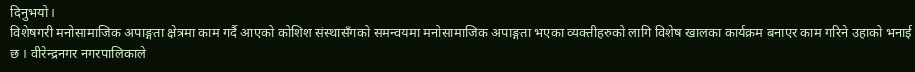दिनुभयो।
विशेषगरी मनोसामाजिक अपाङ्गता क्षेत्रमा काम गर्दै आएको कोशिश संस्थासँगको समन्वयमा मनोसामाजिक अपाङ्गता भएका व्यक्तीहरुको लागि विशेष खालका कार्यक्रम बनाएर काम गरिने उहाको भनाई छ । वीरेन्द्रनगर नगरपालिकाले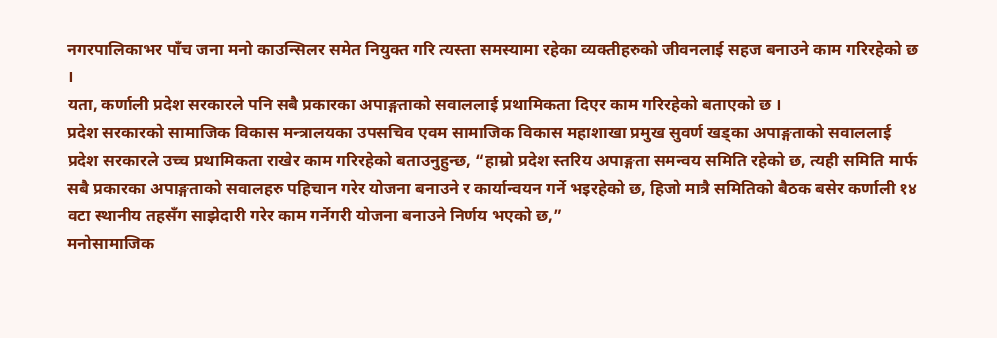नगरपालिकाभर पाँच जना मनो काउन्सिलर समेत नियुक्त गरि त्यस्ता समस्यामा रहेका व्यक्तीहरुको जीवनलाई सहज बनाउने काम गरिरहेको छ ।
यता, कर्णाली प्रदेश सरकारले पनि सबै प्रकारका अपाङ्गताको सवाललाई प्रथामिकता दिएर काम गरिरहेको बताएको छ ।
प्रदेश सरकारको सामाजिक विकास मन्त्रालयका उपसचिव एवम सामाजिक विकास महाशाखा प्रमुख सुवर्ण खड्का अपाङ्गताको सवाललाई प्रदेश सरकारले उच्च प्रथामिकता राखेर काम गरिरहेको बताउनुहुन्छ, “हाम्रो प्रदेश स्तरिय अपाङ्गता समन्वय समिति रहेको छ, त्यही समिति मार्फ सबै प्रकारका अपाङ्गताको सवालहरु पहिचान गरेर योजना बनाउने र कार्यान्वयन गर्ने भइरहेको छ, हिजो मात्रै समितिको बैठक बसेर कर्णाली १४ वटा स्थानीय तहसँग साझेदारी गरेर काम गर्नेगरी योजना बनाउने निर्णय भएको छ,”
मनोसामाजिक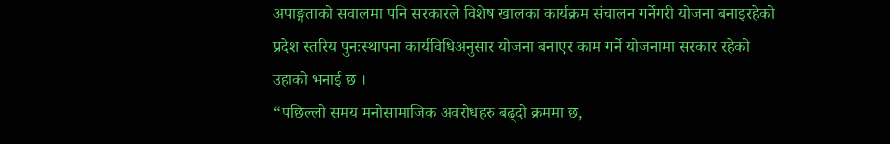अपाङ्गताको सवालमा पनि सरकारले विशेष खालका कार्यक्रम संचालन गर्नेगरी योजना बनाइरहेको प्रदेश स्तरिय पुनःस्थापना कार्यविधिअनुसार योजना बनाएर काम गर्ने योजनामा सरकार रहेको उहाको भनाई छ ।
“पछिल्लो समय मनोसामाजिक अवरोधहरु बढ्दो क्रममा छ,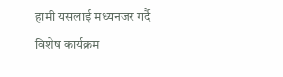हामी यसलाई मध्यनजर गर्दै विशेष कार्यक्रम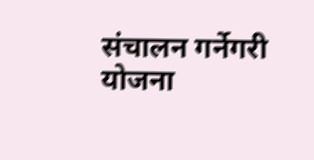संचालन गर्नेगरी योजना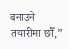बनाउने तयारीमा छौँ,”